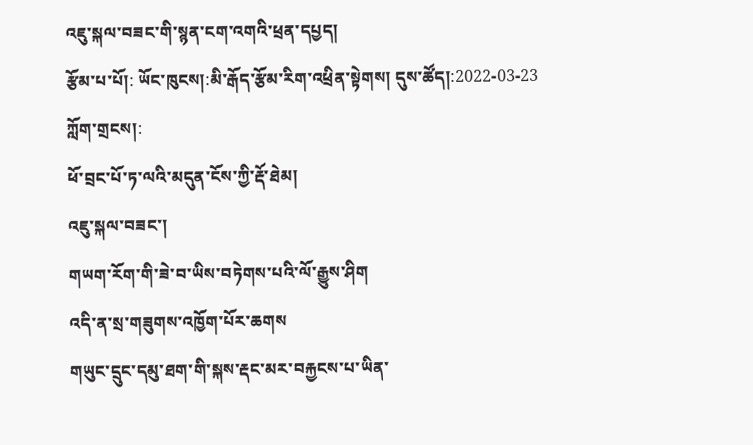འཇུ་སྐལ་བཟང་གི་སྙན་ངག་འགའི་ཕྲན་དཔྱད།
རྩོམ་པ་པོ།: ཡོང་ཁུངས།:མི་རྒོད་རྩོམ་རིག་འཕྲིན་སྟེགས། དུས་ཚོད།:2022-03-23 ཀློག་གྲངས།:
ཕོ་བྲང་པོ་ཏ་ལའི་མདུན་ངོས་ཀྱི་རྡོ་ཐེམ།
འཇུ་སྐལ་བཟང་།
གཡག་རོག་གི་ཟེ་བ་ཡིས་བཏེགས་པའི་ལོ་རྒྱུས་ཤིག
འདི་ན་སྲ་གཟུགས་འཁྱོག་པོར་ཆགས
གཡུང་དྲུང་དམུ་ཐག་གི་སྐས་རྡང་མར་བརྐྱངས་པ་ཡིན་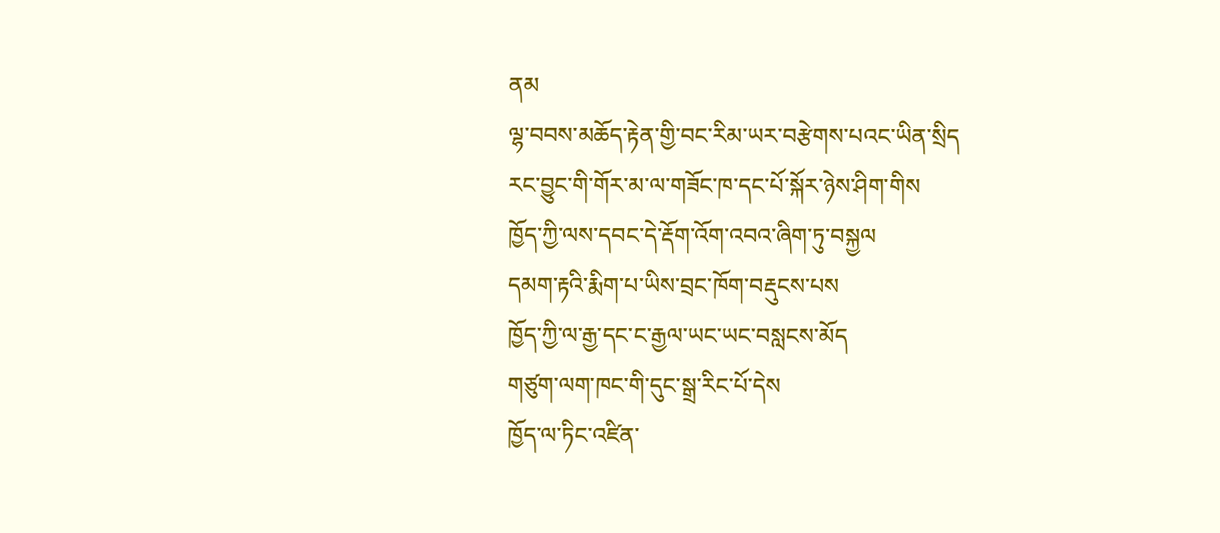ནམ
ལྷ་བབས་མཆོད་རྟེན་གྱི་བང་རིམ་ཡར་བརྩེགས་པའང་ཡིན་སྲིད
རང་བྱུང་གི་གོར་མ་ལ་གཟོང་ཁ་དང་པོ་སྐོར་ཉེས་ཤིག་གིས
ཁྱོད་ཀྱི་ལས་དབང་དེ་རྡོག་འོག་འབའ་ཞིག་ཏུ་བསྐྱལ
དམག་རྟའི་རྨིག་པ་ཡིས་བྲང་ཁོག་བརྡུངས་པས
ཁྱོད་ཀྱི་ལ་རྒྱ་དང་ང་རྒྱལ་ཡང་ཡང་བསླངས་མོད
གཙུག་ལག་ཁང་གི་དུང་སྒྲ་རིང་པོ་དེས
ཁྱོད་ལ་ཏིང་འཛིན་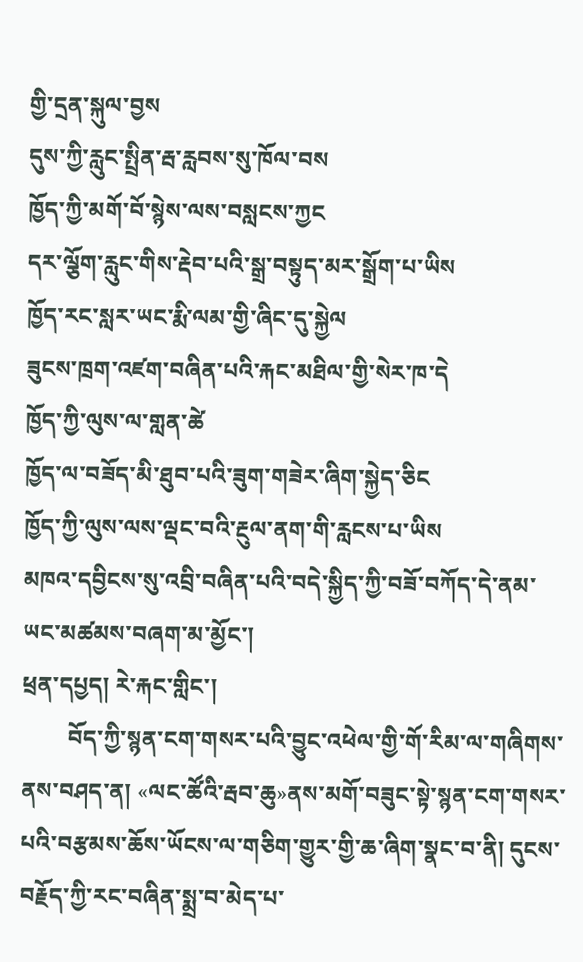གྱི་དྲན་སྐུལ་བྱས
དུས་ཀྱི་རླུང་སྤྲིན་རྦ་རླབས་སུ་ཁོལ་བས
ཁྱོད་ཀྱི་མགོ་བོ་སྙེས་ལས་བསླངས་ཀྱང
དར་ལྕོག་རླུང་གིས་རྡེབ་པའི་སྒྲ་བསྟུད་མར་སྒྲོག་པ་ཡིས
ཁྱོད་རང་སླར་ཡང་རྨི་ལམ་གྱི་ཞིང་དུ་སྐྱེལ
ཟུངས་ཁྲག་འཛག་བཞིན་པའི་རྐང་མཐིལ་གྱི་སེར་ཁ་དེ
ཁྱོད་ཀྱི་ལུས་ལ་གླན་ཚེ
ཁྱོད་ལ་བཟོད་མི་ཐུབ་པའི་ཟུག་གཟེར་ཞིག་སྐྱེད་ཅིང
ཁྱོད་ཀྱི་ལུས་ལས་ལྡང་བའི་རྔུལ་ནག་གི་རླངས་པ་ཡིས
མཁའ་དབྱིངས་སུ་འབྲི་བཞིན་པའི་བདེ་སྐྱིད་ཀྱི་བཟོ་བཀོད་དེ་ནམ་ཡང་མཚམས་བཞག་མ་མྱོང་།
ཕྲན་དཔྱད། རེ་རྐང་གླིང་།
        བོད་ཀྱི་སྙན་ངག་གསར་པའི་བྱུང་འཕེལ་གྱི་གོ་རིམ་ལ་གཞིགས་ནས་བཤད་ན། «ལང་ཚོའི་རྦབ་ཆུ»ནས་མགོ་བཟུང་སྟེ་སྙན་ངག་གསར་པའི་བརྩམས་ཆོས་ཡོངས་ལ་གཅིག་གྱུར་གྱི་ཆ་ཞིག་སྣང་བ་ནི། དུངས་བརྗོད་ཀྱི་རང་བཞིན་སྨྲ་བ་མེད་པ་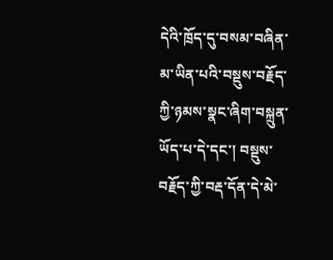དེའི་ཁྲོད་དུ་བསམ་བཞིན་མ་ཡིན་པའི་བསྡུས་བརྗོད་ཀྱི་ཉམས་སྣང་ཞིག་བསྐྲུན་ཡོད་པ་དེ་དང་། བསྡུས་བརྗོད་ཀྱི་བརྡ་དོན་དེ་མེ་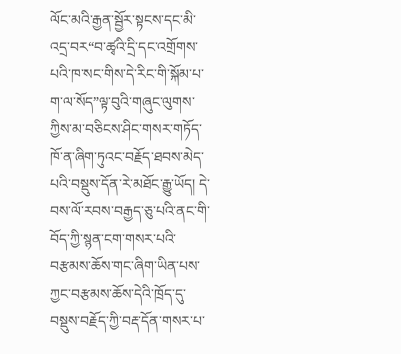ལོང་མའི་རྒྱན་སྦྱོར་སྟངས་དང་མི་འདྲ་བར“བ་ཚྭའི་དྲི་དང་འགྲོགས་པའི་ཁ་སང་གིས་དེ་རིང་གི་སྐོམ་པ་ག་ལ་སོད”ལྟ་བུའི་གཞུང་ལུགས་ཀྱིས་མ་བཅིངས་ཤིང་གསར་གཏོད་ཁོ་ན་ཞིག་ཏུའང་བརྗོད་ཐབས་མེད་པའི་བསྡུས་དོན་རེ་མཐོང་རྒྱུ་ཡོད། དེ་བས་ལོ་རབས་བརྒྱད་ཅུ་པའི་ནང་གི་བོད་ཀྱི་སྙན་ངག་གསར་པའི་བརྩམས་ཆོས་གང་ཞིག་ཡིན་པས་ཀྱང་བརྩམས་ཆོས་དེའི་ཁྲོད་དུ་བསྡུས་བརྗོད་ཀྱི་བརྡ་དོན་གསར་པ་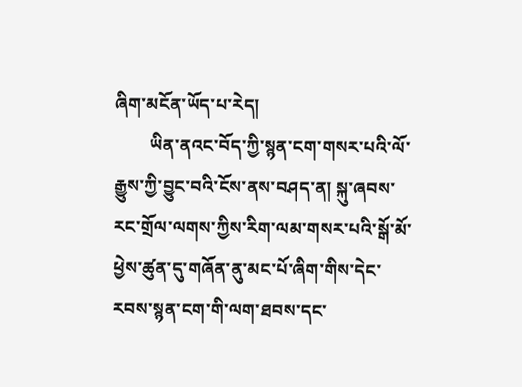ཞིག་མངོན་ཡོད་པ་རེད།
        ཡིན་ནའང་བོད་ཀྱི་སྙན་ངག་གསར་པའི་ལོ་རྒྱུས་ཀྱི་བྱུང་བའི་ངོས་ནས་བཤད་ན། སྐུ་ཞབས་རང་གྲོལ་ལགས་ཀྱིས་རིག་ལམ་གསར་པའི་སྒོ་མོ་ཕྱེས་ཚུན་དུ་གཞོན་ནུ་མང་པོ་ཞིག་གིས་དེང་རབས་སྙན་ངག་གི་ལག་ཐབས་དང་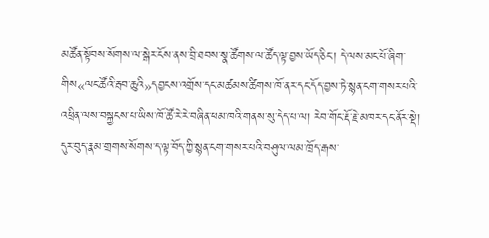མཚོན་སྟོབས་སོགས་ལ་སྒེར་ངོས་ནས་བྲི་ཐབས་སྣ་ཚོགས་ལ་ཚོད་ལྟ་བྱས་ཡོད་ཅིང་། དེ་ལས་མང་པོ་ཞིག་གིས«ལང་ཚོའི་རྦབ་ཆུའི»དབྱངས་འགྲོས་དང་མཚམས་ཚིགས་ཁོ་ནར་དང་དོད་བྱས་ཏེ་སྙན་ངག་གསར་པའི་འཕྲིན་ལས་བསྐྱངས་པ་ཡིས་ཁོ་ཚོ་རེ་རེ་བཞིན་ཕམ་ཁའི་གནས་སུ་དེད་པ་ལ། རེབ་གོང་རྡོ་རྗེ་མཁར་དང་ནོར་སྡེ། དུར་བུད་རྣམ་གྲགས་སོགས་ད་ལྟ་བོད་ཀྱི་སྙན་ངག་གསར་པའི་བཤུལ་ལམ་ཁྲོད་རྒས་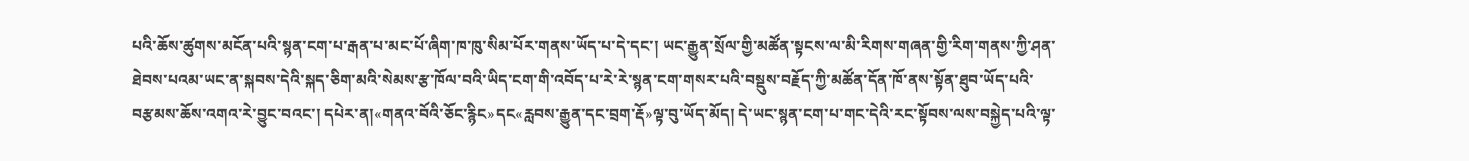པའི་ཆོས་ཚུགས་མངོན་པའི་སྙན་ངག་པ་རྒན་པ་མང་པོ་ཞིག་ཁ་ཁུ་སིམ་པོར་གནས་ཡོད་པ་དེ་དང་། ཡང་རྒྱུན་སྲོལ་གྱི་མཚོན་སྟངས་ལ་མི་རིགས་གཞན་གྱི་རིག་གནས་ཀྱི་ཤན་ཐེབས་པའམ་ཡང་ན་སྐབས་དེའི་སྐད་ཅིག་མའི་སེམས་རྩ་ཁོལ་བའི་ཡིད་ངག་གི་འབོད་པ་རེ་རེ་སྙན་ངག་གསར་པའི་བསྡུས་བརྗོད་ཀྱི་མཚོན་དོན་ཁོ་ནས་སྟོན་ཐུབ་ཡོད་པའི་བརྩམས་ཆོས་འགའ་རེ་བྱུང་བའང་། དཔེར་ན།«གནའ་བོའི་ཅོང་རྙིང»དང«རླབས་རྒྱུན་དང་བྲག་རྡོ»ལྟ་བུ་ཡོད་མོད། དེ་ཡང་སྙན་ངག་པ་གང་དེའི་རང་སྟོབས་ལས་བསྐྱེད་པའི་ལྟ་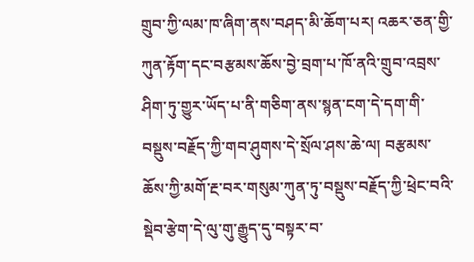གྲུབ་ཀྱི་ལམ་ཁ་ཞིག་ནས་བཤད་མི་ཆོག་པར། འཆར་ཅན་གྱི་ཀུན་རྟོག་དང་བརྩམས་ཆོས་བྱེ་བྲག་པ་ཁོ་ནའི་གྲུབ་འབྲས་ཤིག་ཏུ་གྱུར་ཡོད་པ་ནི་གཅིག་ནས་སྙན་ངག་དེ་དག་གི་བསྡུས་བརྗོད་ཀྱི་གབ་ཤུགས་དེ་སྲོལ་ཤས་ཆེ་ལ། བརྩམས་ཆོས་ཀྱི་མགོ་རྔ་བར་གསུམ་ཀུན་ཏུ་བསྡུས་བརྗོད་ཀྱི་ཕྲེང་བའི་སྡེབ་རྩེག་དེ་ལུ་གུ་རྒྱུད་དུ་བསྟར་བ་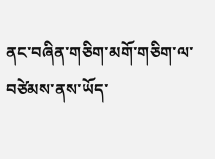ནང་བཞིན་གཅིག་མགོ་གཅིག་ལ་བཙེམས་ནས་ཡོད་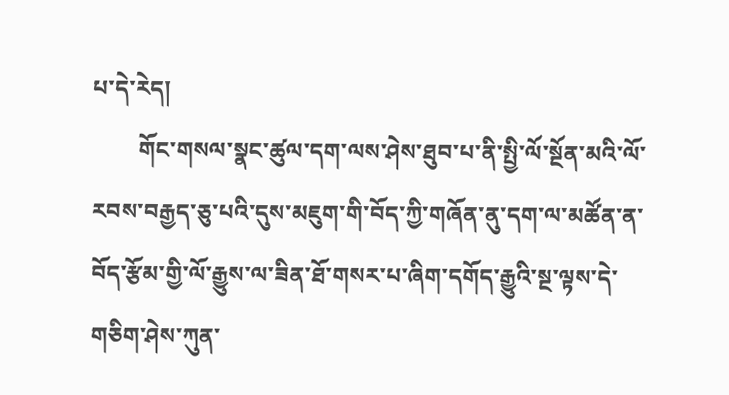པ་དེ་རེད།
        གོང་གསལ་སྣང་ཚུལ་དག་ལས་ཤེས་ཐུབ་པ་ནི་སྤྱི་ལོ་སྔོན་མའི་ལོ་རབས་བརྒྱད་ཅུ་པའི་དུས་མཇུག་གི་བོད་ཀྱི་གཞོན་ནུ་དག་ལ་མཚོན་ན་བོད་རྩོམ་གྱི་ལོ་རྒྱུས་ལ་ཟིན་ཐོ་གསར་པ་ཞིག་དགོད་རྒྱུའི་སྔ་ལྟས་དེ་གཅིག་ཤེས་ཀུན་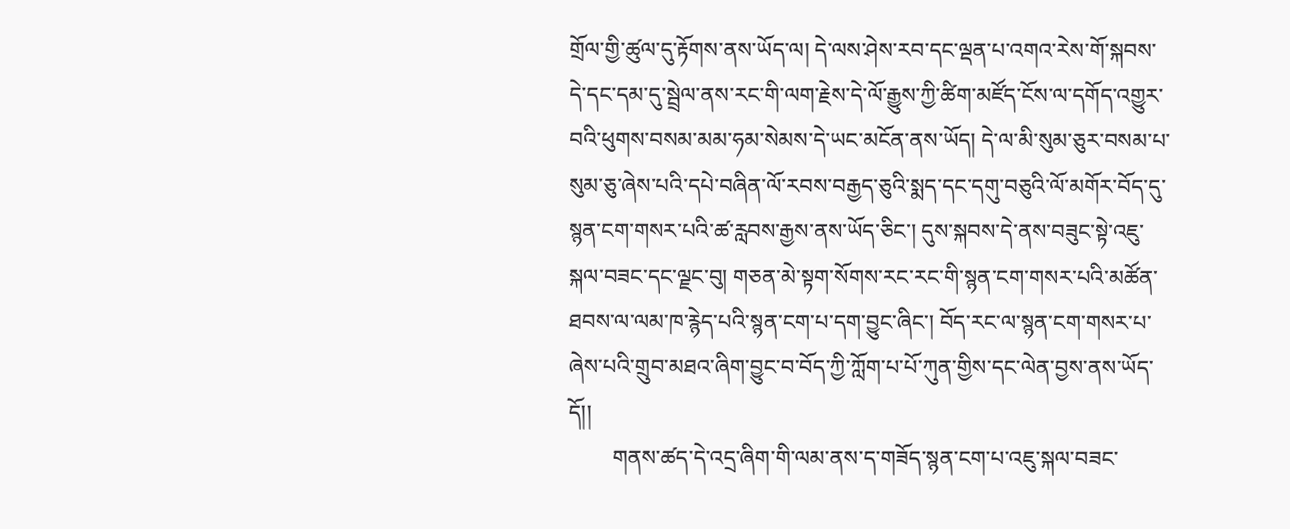གྲོལ་གྱི་ཚུལ་དུ་རྟོགས་ནས་ཡོད་ལ། དེ་ལས་ཤེས་རབ་དང་ལྡན་པ་འགའ་རེས་གོ་སྐབས་དེ་དང་དམ་དུ་སྦྲེལ་ནས་རང་གི་ལག་རྗེས་དེ་ལོ་རྒྱུས་ཀྱི་ཚིག་མཛོད་ངོས་ལ་དགོད་འགྱུར་བའི་ཕུགས་བསམ་མམ་ཧམ་སེམས་དེ་ཡང་མངོན་ནས་ཡོད། དེ་ལ་མི་སུམ་ཅུར་བསམ་པ་སུམ་ཅུ་ཞེས་པའི་དཔེ་བཞིན་ལོ་རབས་བརྒྱད་ཅུའི་སྨད་དང་དགུ་བཅུའི་ལོ་མགོར་བོད་དུ་སྙན་ངག་གསར་པའི་ཚ་རླབས་རྒྱས་ནས་ཡོད་ཅིང་། དུས་སྐབས་དེ་ནས་བཟུང་སྟེ་འཇུ་སྐལ་བཟང་དང་ལྗང་བུ། གཅན་མེ་སྟག་སོགས་རང་རང་གི་སྙན་ངག་གསར་པའི་མཚོན་ཐབས་ལ་ལམ་ཁ་རྙེད་པའི་སྙན་ངག་པ་དག་བྱུང་ཞིང་། བོད་རང་ལ་སྙན་ངག་གསར་པ་ཞེས་པའི་གྲུབ་མཐའ་ཞིག་བྱུང་བ་བོད་ཀྱི་ཀློག་པ་པོ་ཀུན་གྱིས་དང་ལེན་བྱས་ནས་ཡོད་དོ།།
        གནས་ཚད་དེ་འདྲ་ཞིག་གི་ལམ་ནས་ད་གཟོད་སྙན་ངག་པ་འཇུ་སྐལ་བཟང་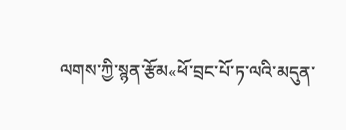ལགས་ཀྱི་སྙན་རྩོམ«ཕོ་བྲང་པོ་ཏ་ལའི་མདུན་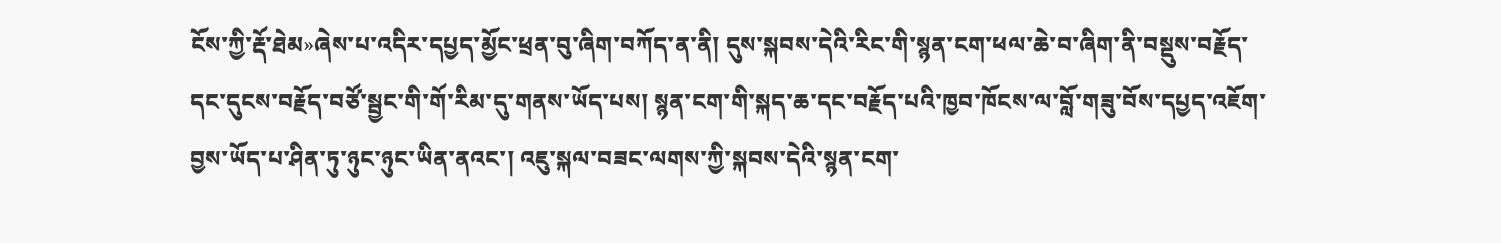ངོས་ཀྱི་རྡོ་ཐེམ»ཞེས་པ་འདིར་དཔྱད་མྱོང་ཕྲན་བུ་ཞིག་བཀོད་ན་ནི། དུས་སྐབས་དེའི་རིང་གི་སྙན་ངག་ཕལ་ཆེ་བ་ཞིག་ནི་བསྡུས་བརྗོད་དང་དུངས་བརྗོད་བཙོ་སྦྱང་གི་གོ་རིམ་དུ་གནས་ཡོད་པས། སྙན་ངག་གི་སྐད་ཆ་དང་བརྗོད་པའི་ཁྱབ་ཁོངས་ལ་བློ་གཟུ་བོས་དཔྱད་འཇོག་བྱས་ཡོད་པ་ཤིན་ཏུ་ཉུང་ཉུང་ཡིན་ནའང་། འཇུ་སྐལ་བཟང་ལགས་ཀྱི་སྐབས་དེའི་སྙན་ངག་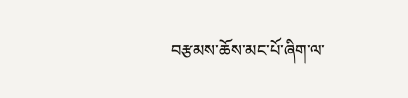བརྩམས་ཆོས་མང་པོ་ཞིག་ལ་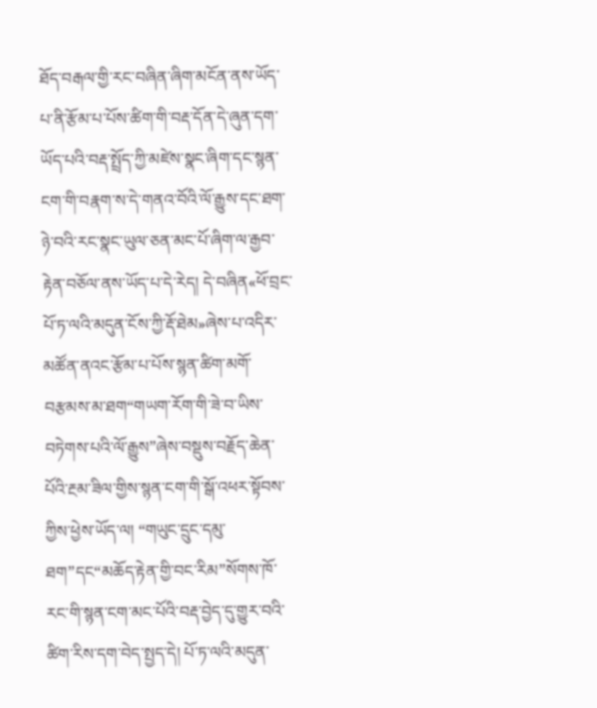ཐོད་བརྒལ་གྱི་རང་བཞིན་ཞིག་མངོན་ནས་ཡོད་པ་ནི་རྩོམ་པ་པོས་ཚིག་གི་བརྡ་དོན་དེ་ཞུན་དག་ཡོད་པའི་བརྡ་སྤྲོད་ཀྱི་མཛེས་སྣང་ཞིག་དང་སྙན་ངག་གི་བརྣག་ས་དེ་གནའ་བོའི་ལོ་རྒྱུས་དང་ཐག་ཉེ་བའི་རང་སྣང་ཡུལ་ཅན་མང་པོ་ཞིག་ལ་རྒྱབ་རྟེན་བཅོལ་ནས་ཡོད་པ་དེ་རེད། དེ་བཞིན«ཕོ་བྲང་པོ་ཏ་ལའི་མདུན་ངོས་ཀྱི་རྡོ་ཐེམ»ཞེས་པ་འདིར་མཚོན་ནའང་རྩོམ་པ་པོས་སྙན་ཚིག་མགོ་བརྩམས་མ་ཐག“གཡག་རོག་གི་ཟེ་བ་ཡིས་བཏེགས་པའི་ལོ་རྒྱུས”ཞེས་བསྡུས་བརྗོད་ཆེན་པོའི་རྔམ་ཟིལ་གྱིས་སྙན་ངག་གི་སྒོ་འཕར་སྟོབས་ཀྱིས་ཕྱེས་ཡོད་ལ། “གཡུང་དྲུང་དམུ་ཐག”དང“མཆོད་རྟེན་གྱི་བང་རིམ”སོགས་ཁོ་རང་གི་སྙན་ངག་མང་པོའི་བརྡ་བྱེད་དུ་གྱུར་བའི་ཚིག་རིས་དག་བེད་སྤྱད་དེ། པོ་ཏ་ལའི་མདུན་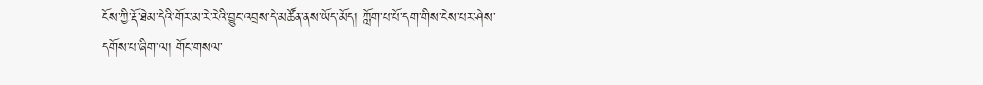ངོས་ཀྱི་རྡོ་ཐེམ་དེའི་གོར་མ་རེ་རེའི་བྱུང་འབྲས་དེ་མཚོན་ནས་ཡོད་མོད། ཀློག་པ་པོ་དག་གིས་ངེས་པར་ཤེས་དགོས་པ་ཞིག་ལ། གོང་གསལ་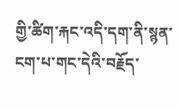གྱི་ཚིག་རྐང་འདི་དག་ནི་སྙན་ངག་པ་གང་དེའི་བརྗོད་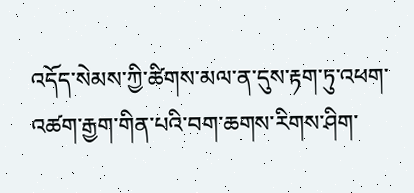འདོད་སེམས་ཀྱི་ཚིགས་མལ་ན་དུས་རྟག་ཏུ་འཕག་འཚག་རྒྱག་གིན་པའི་བག་ཆགས་རིགས་ཤིག་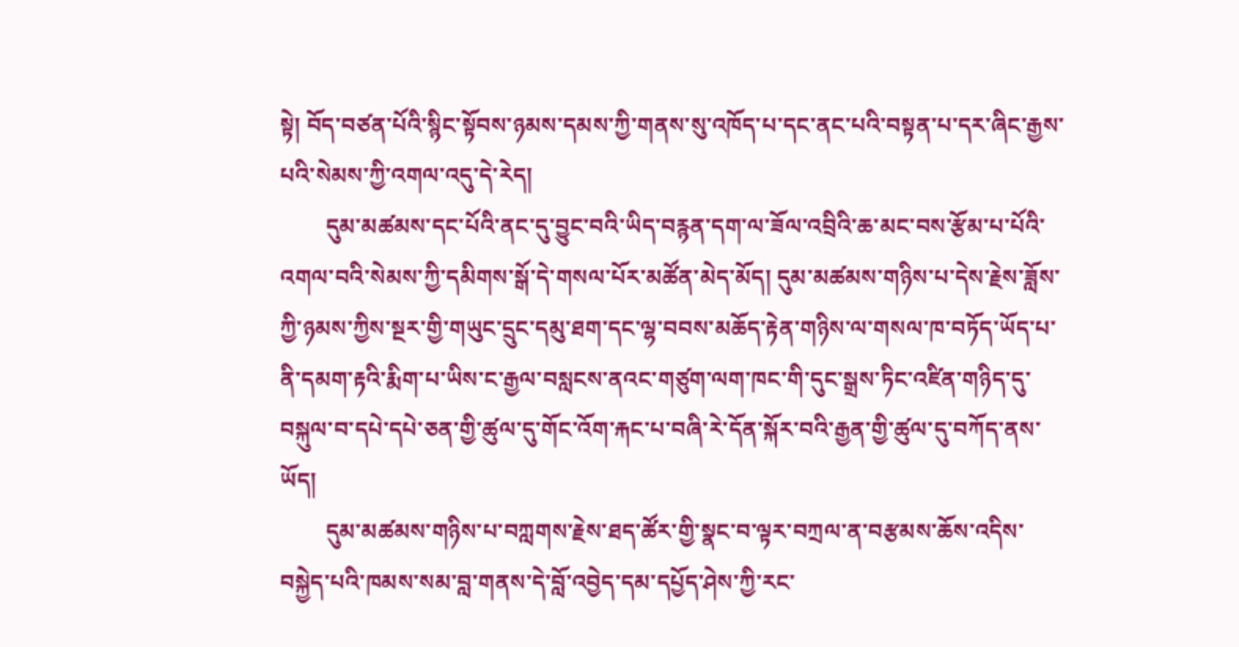སྟེ། བོད་བཙན་པོའི་སྙིང་སྟོབས་ཉམས་དམས་ཀྱི་གནས་སུ་འཁོད་པ་དང་ནང་པའི་བསྟན་པ་དར་ཞིང་རྒྱས་པའི་སེམས་ཀྱི་འགལ་འདུ་དེ་རེད།
        དུམ་མཚམས་དང་པོའི་ནང་དུ་བྱུང་བའི་ཡིད་བརྙན་དག་ལ་ཟོལ་འབྲིའི་ཆ་མང་བས་རྩོམ་པ་པོའི་འགལ་བའི་སེམས་ཀྱི་དམིགས་སྒོ་དེ་གསལ་པོར་མཚོན་མེད་མོད། དུམ་མཚམས་གཉིས་པ་དེས་རྗེས་ཟློས་ཀྱི་ཉམས་ཀྱིས་སྔར་གྱི་གཡུང་དྲུང་དམུ་ཐག་དང་ལྷ་བབས་མཆོད་རྟེན་གཉིས་ལ་གསལ་ཁ་བཏོད་ཡོད་པ་ནི་དམག་རྟའི་རྨིག་པ་ཡིས་ང་རྒྱལ་བསླངས་ནའང་གཙུག་ལག་ཁང་གི་དུང་སྒྲས་ཏིང་འཛིན་གཉིད་དུ་བསྐུལ་བ་དཔེ་དཔེ་ཅན་གྱི་ཚུལ་དུ་གོང་འོག་རྐང་པ་བཞི་རེ་དོན་སྐོར་བའི་རྒྱན་གྱི་ཚུལ་དུ་བཀོད་ནས་ཡོད།
        དུམ་མཚམས་གཉིས་པ་བཀླགས་རྗེས་ཐད་ཚོར་གྱི་སྣང་བ་ལྟར་བཀྲལ་ན་བརྩམས་ཆོས་འདིས་བསྐྱེད་པའི་ཁམས་སམ་བླ་གནས་དེ་བློ་འབྱེད་དམ་དཔྱོད་ཤེས་ཀྱི་རང་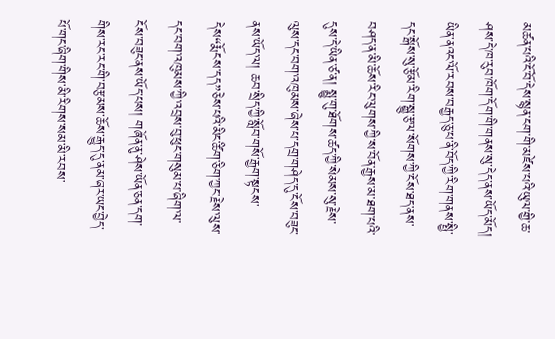མཚན་པའི་ངོ་བོ་དེས་སྙན་ངག་གི་མཛེས་པའི་ཡུལ་གྱི་ཆ་ཤས་དེ་ཁ་རུབ་ཁོག་དོག་གི་གནས་སུ་དེད་ནས་ཡོད་མོད། ཡིན་ནའང་ལོ་རབས་བརྒྱད་ཅུ་པ་ནི་བོད་ཀྱི་རིག་གནས་སྤྱི་དང་སྒོས་སུ་རྩོམ་རིག་སྒྱུ་རྩལ་སོགས་ཀྱི་ངོས་ཐད་ནས་བཤད་ན་མི་ཆོས་རིང་ལུགས་ཀྱི་ས་བོན་རྒྱས་མ་ཐག་པའི་དུས་དེ་ཡིན་ཙ་ན། སྨྱུ་གུ་ཐོགས་ཚད་ཀྱི་སེམས་སུ་རྗེས་ལུས་དང་བག་འཁུམས་ཞེས་པ་དགྲ་གཤེད་དུ་ངོས་བཟུང་ནས་ཡོད་ལ། ཆབ་སྲིད་ཀྱི་སློབ་གསོ་རྒྱག་སྟངས་དེས“རྨོངས་དད”ཅེས་པའི་མིང་ཚིག་ཅིག་ཀྱང་རྗེས་ལུས་དང་བག་འཁུམས་ཀྱི་འབྲས་བུ་ཕུང་གསུམ་པ་ཞིག་ལ་ངོས་བཟུང་ནས་ཡོད་པས། གཞོན་ནུ་ཤེས་ཡོན་ཅན་དག་གིས་རང་རང་གི་བརྩམས་ཆོས་རྒྱུད་དུ་ནམ་ཞར་ཡང་བྱེད་པོ་གང་ཞིག་གིས་མི་རིགས་སམ་མི་རབས་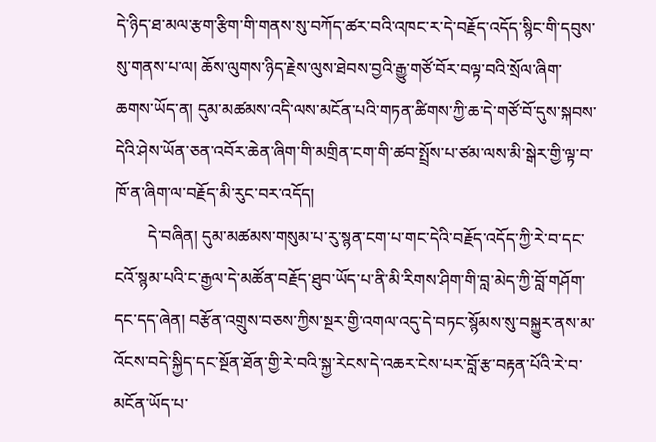དེ་ཉིད་ཐ་མལ་རྩག་རྩིག་གི་གནས་སུ་བཀོད་ཚར་བའི་འཁང་ར་དེ་བརྗོད་འདོད་སྙིང་གི་དབུས་སུ་གནས་པ་ལ། ཆོས་ལུགས་ཉིད་རྗེས་ལུས་ཐེབས་བྱའི་རྒྱུ་གཙོ་བོར་བལྟ་བའི་སྲོལ་ཞིག་ཆགས་ཡོད་ན། དུམ་མཚམས་འདི་ལས་མངོན་པའི་གཏན་ཚིགས་ཀྱི་ཆ་དེ་གཙོ་བོ་དུས་སྐབས་དེའི་ཤེས་ཡོན་ཅན་འབོར་ཆེན་ཞིག་གི་མགྲིན་ངག་གི་ཚབ་སྤྲོས་པ་ཙམ་ལས་མི་སྒེར་གྱི་ལྟ་བ་ཁོ་ན་ཞིག་ལ་བརྗོད་མི་རུང་བར་འདོད།
        དེ་བཞིན། དུམ་མཚམས་གསུམ་པ་རུ་སྙན་ངག་པ་གང་དེའི་བརྗོད་འདོད་ཀྱི་རེ་བ་དང་ངའོ་སྙམ་པའི་ང་རྒྱལ་དེ་མཚོན་བརྗོད་ཐུབ་ཡོད་པ་ནི་མི་རིགས་ཤིག་གི་བླ་མེད་ཀྱི་བློ་གཤོག་དང་དད་ཞེན། བརྩོན་འགྲུས་བཅས་ཀྱིས་སྔར་གྱི་འགལ་འདུ་དེ་བཏང་སྙོམས་སུ་བསྐྱུར་ནས་མ་འོངས་བདེ་སྐྱིད་དང་སྔོན་ཐོན་གྱི་རེ་བའི་སྐྱ་རེངས་དེ་འཆར་ངེས་པར་བློ་རྩ་བརྟན་པོའི་རེ་བ་མངོན་ཡོད་པ་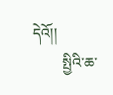དེའོ།།
        སྤྱིའི་ཆ་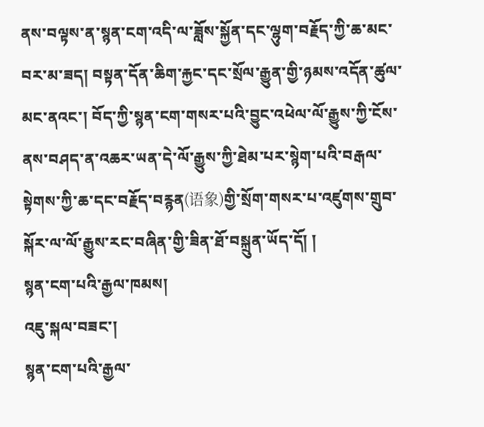ནས་བལྟས་ན་སྙན་ངག་འདི་ལ་ཟློས་སྐྱོན་དང་ལྷུག་བརྗོད་ཀྱི་ཆ་མང་བར་མ་ཟད། བསྟན་དོན་ཆིག་རྐྱང་དང་སྲོལ་རྒྱུན་གྱི་ཉམས་འདོན་ཚུལ་མང་ནའང་། བོད་ཀྱི་སྙན་ངག་གསར་པའི་བྱུང་འཕེལ་ལོ་རྒྱུས་ཀྱི་ངོས་ནས་བཤད་ན་འཆར་ཡན་དེ་ལོ་རྒྱུས་ཀྱི་ཐེམ་པར་སྙེག་པའི་བརྒལ་སྟེགས་ཀྱི་ཆ་དང་བརྗོད་བརྙན(语象)གྱི་སྲོག་གསར་པ་འཛུགས་གྲུབ་སྐོར་ལ་ལོ་རྒྱུས་རང་བཞིན་གྱི་ཟིན་ཐོ་བསྐྲུན་ཡོད་དོ། །
སྙན་ངག་པའི་རྒྱལ་ཁམས།
འཇུ་སྐལ་བཟང་།
སྙན་ངག་པའི་རྒྱལ་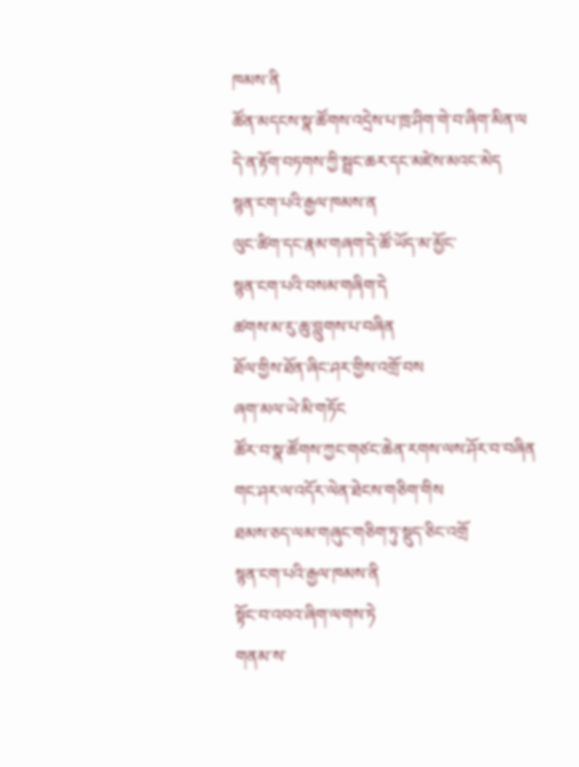ཁམས་ནི
ཚོན་མདངས་སྣ་ཚོགས་འདྲེས་པ་ཁྲ་ཤིག་གེ་བ་ཞིག་མིན་ལ
དེ་ན་རྟོག་བཏགས་ཀྱི་སྦྲང་ཆར་དང་མཛེས་མའང་མེད
སྙན་ངག་པའི་རྒྱལ་ཁམས་ན
ལུང་ཚིག་དང་རྣམ་གཞག་དེ་ཚོ་ཡོད་མ་མྱོང་
སྙན་ངག་པའི་བསམ་གཞིག་དེ
ཚགས་མ་རུ་ཆུ་བླུགས་པ་བཞིན
ཐོལ་གྱིས་ཐོན་ཞིང་ཤར་གྱིས་འགྲོ་བས
ཞག་མལ་ཡེ་མི་གཏོང
ཚོར་བ་སྣ་ཚོགས་ཀྱང་གཙང་ཆེན་རགས་ལས་ཤོར་བ་བཞིན
གང་ཤར་ལ་འདོར་ལེན་ཐེངས་གཅིག་གིས
ཐམས་ཅད་ལམ་གཞུང་གཅིག་ཏུ་སྡུད་ཅིང་འགྲོ
སྙན་ངག་པའི་རྒྱལ་ཁམས་ནི
སྟོང་བ་འབའ་ཞིག་ལགས་ཏེ
གནམ་ས་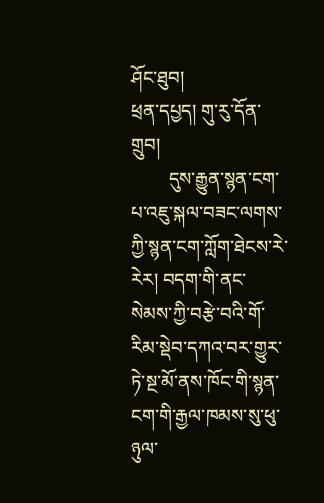ཤོང་ཐུབ།
ཕྲན་དཔྱད། གུ་རུ་དོན་གྲུབ།
        དུས་རྒྱུན་སྙན་ངག་པ་འཇུ་སྐལ་བཟང་ལགས་ཀྱི་སྙན་ངག་ཀློག་ཐེངས་རེ་རེར། བདག་གི་ནང་སེམས་ཀྱི་བརྩེ་བའི་གོ་རིམ་སྡེབ་དཀའ་བར་གྱུར་ཏེ་སྔ་མོ་ནས་ཁོང་གི་སྙན་ངག་གི་རྒྱལ་ཁམས་སུ་ཕུ་ཉུལ་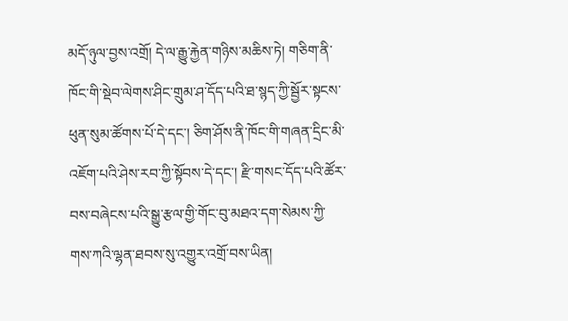མདོ་ཉུལ་བྱས་འགྲོ། དེ་ལ་རྒྱུ་རྐྱེན་གཉིས་མཆིས་ཏེ། གཅིག་ནི་ཁོང་གི་སྡེབ་ལེགས་ཤིང་གྲུམ་ཤ་དོད་པའི་ཐ་སྙད་ཀྱི་སྦྱོར་སྟངས་ཕུན་སུམ་ཚོགས་པོ་དེ་དང་། ཅིག་ཤོས་ནི་ཁོང་གི་གཞན་དྲིང་མི་འཇོག་པའི་ཤེས་རབ་ཀྱི་སྟོབས་དེ་དང་། རྫི་གསང་དོད་པའི་ཚོར་བས་བཞེངས་པའི་སྒྱུ་རྩལ་གྱི་གོང་བུ་མཐའ་དག་སེམས་ཀྱི་གས་ཀའི་ལྷན་ཐབས་སུ་འགྱུར་འགྲོ་བས་ཡིན།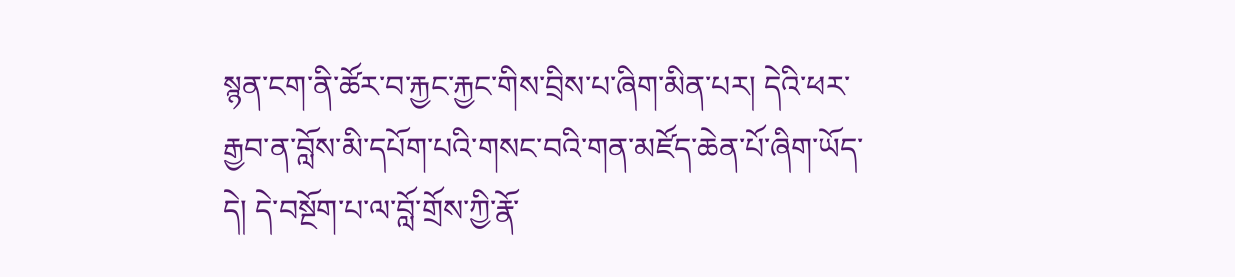སྙན་ངག་ནི་ཚོར་བ་རྐྱང་རྐྱང་གིས་བྲིས་པ་ཞིག་མིན་པར། དེའི་ཕར་རྒྱབ་ན་བློས་མི་དཔོག་པའི་གསང་བའི་གན་མཛོད་ཆེན་པོ་ཞིག་ཡོད་དེ། དེ་བསྔོག་པ་ལ་བློ་གྲོས་ཀྱི་རྣོ་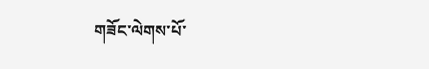གཟོང་ལེགས་པོ་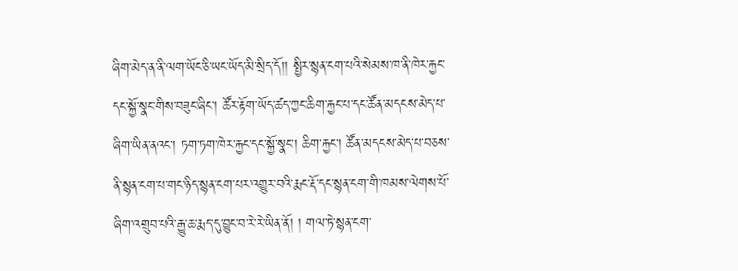ཞིག་མེད་ན་ནི་ལག་ཡོང་ཅི་ཡང་ཡོད་མི་སྲིད་དོ།། སྤྱིར་སྙན་ངག་པའི་སེམས་ཁ་ནི་ཁེར་རྐྱང་དང་སྐྱོ་སྣང་གིས་བཟུང་ཞིང་། ཚོར་རྟོག་ཡོད་ཚད་ཀྱང་ཆིག་རྐྱང་པ་དང་ཚོན་མདངས་མེད་པ་ཞིག་ཡིན་ནའང་། ཏག་ཏག་ཁེར་རྐྱང་དང་སྐྱོ་སྣང་། ཆིག་རྐྱང་། ཚོན་མདངས་མེད་པ་བཅས་ནི་སྙན་ངག་པ་གང་ཉིད་སྙན་ངག་པར་འགྱུར་བའི་རྨང་རྡོ་དང་སྙན་ངག་གི་ཁམས་ལེགས་པོ་ཞིག་འགྲུབ་པའི་རྒྱུ་ཆ་རྨད་དུ་བྱུང་བ་རེ་རེ་ཡིན་ནོ། ། གལ་ཏེ་སྙན་ངག་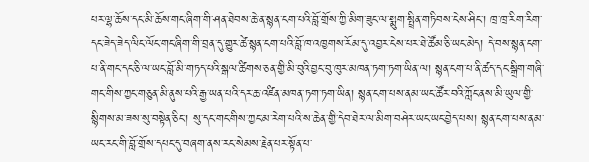པར་ལྷ་ཆོས་དང་མི་ཆོས་གང་ཞིག་གི་ཤན་ཐེབས་ཆེ་ན་སྙན་ངག་པའི་བློ་གྲོས་ཀྱི་མིག་ཟུང་ལ་སྨུག་སྤྲིན་གཏིབས་ངེས་ཤིང་། ཁྲ་ཁྲ་རིག་རིག་དང་ཟེད་ཟེད་ལིང་ལོང་གང་ཞིག་གི་བྲན་དུ་གྱུར་ཚེ་སྙན་ངག་པའི་བློ་ཁ་འཁྱགས་རོམ་དུ་འབྱར་ངེས་པར་ཐེ་ཚོམ་ཅི་ཡང་མེད། དེ་བས་སྙན་ངག་པ་ནི་གང་དང་ཅི་ལ་ཡང་བློ་མི་གཏད་པའི་སྒལ་ཚིགས་ཅན་གྱི་མི་བུའི་བྱང་བུ་ཁུར་མཁན་ཏག་ཏག་ཡིན་ལ། སྙན་ངག་པ་ནི་ཚད་དང་སྒྲིག་གཞི་གང་གིས་ཀྱང་གཅུན་མི་ནུས་པའི་རྒྱ་ཡན་པའི་དར་ཆ་འཛིན་མཁན་ཏག་ཏག་ཡིན། སྙན་ངག་པས་ནམ་ཡང་ཚོར་བའི་ཀློང་ནས་མི་ཡུལ་གྱི་སྙིགས་མ་ཟས་སུ་བསྟེན་ཅིང་། སུ་དང་གང་གིས་ཀྱང་མ་རེག་པའི་ས་ཆེན་གྱི་དེབ་ཐེར་ལ་མིག་བཤེར་ཡང་ཡང་བྱེད་པས། སྙན་ངག་པས་ནམ་ཡང་རང་གི་བློ་གྲོས་དཔང་དུ་བཞག་ནས་རང་སེམས་རྗེན་པར་སྟོན་པ་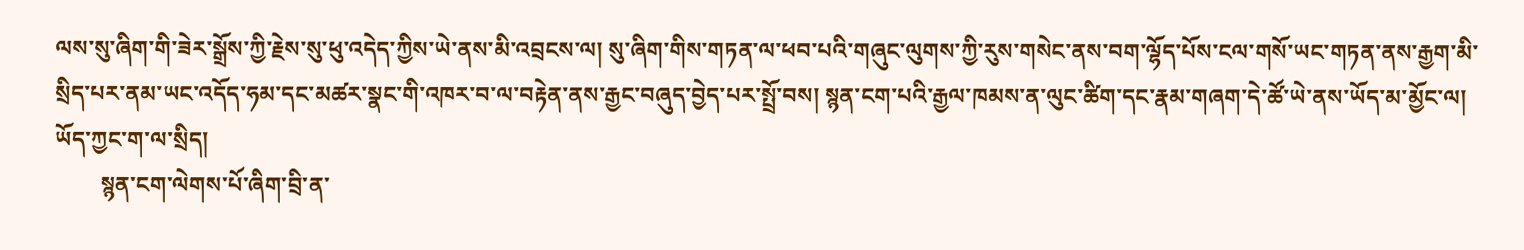ལས་སུ་ཞིག་གི་ཟེར་སྒྲོས་ཀྱི་རྗེས་སུ་ཕུ་འདེད་ཀྱིས་ཡེ་ནས་མི་འབྲངས་ལ། སུ་ཞིག་གིས་གཏན་ལ་ཕབ་པའི་གཞུང་ལུགས་ཀྱི་རུས་གསེང་ནས་བག་ལྷོད་པོས་ངལ་གསོ་ཡང་གཏན་ནས་རྒྱག་མི་སྲིད་པར་ནམ་ཡང་འདོད་ཧམ་དང་མཚར་སྣང་གི་འཁར་བ་ལ་བརྟེན་ནས་རྒྱང་བཞུད་བྱེད་པར་སྤྲོ་བས། སྙན་ངག་པའི་རྒྱལ་ཁམས་ན་ལུང་ཚིག་དང་རྣམ་གཞག་དེ་ཚོ་ཡེ་ནས་ཡོད་མ་མྱོང་ལ། ཡོད་ཀྱང་ག་ལ་སྲིད།
        སྙན་ངག་ལེགས་པོ་ཞིག་བྲི་ན་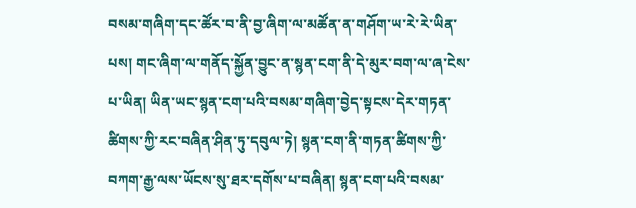བསམ་གཞིག་དང་ཚོར་བ་ནི་བྱ་ཞིག་ལ་མཚོན་ན་གཤོག་ཡ་རེ་རེ་ཡིན་པས། གང་ཞིག་ལ་གནོད་སྐྱོན་བྱུང་ན་སྙན་ངག་ནི་དེ་མུར་བག་ལ་ཞ་ངེས་པ་ཡིན། ཡིན་ཡང་སྙན་ངག་པའི་བསམ་གཞིག་བྱེད་སྟངས་དེར་གཏན་ཚིགས་ཀྱི་རང་བཞིན་ཤིན་ཏུ་དབུལ་ཏེ། སྙན་ངག་ནི་གཏན་ཚིགས་ཀྱི་བཀག་རྒྱ་ལས་ཡོངས་སུ་ཐར་དགོས་པ་བཞིན། སྙན་ངག་པའི་བསམ་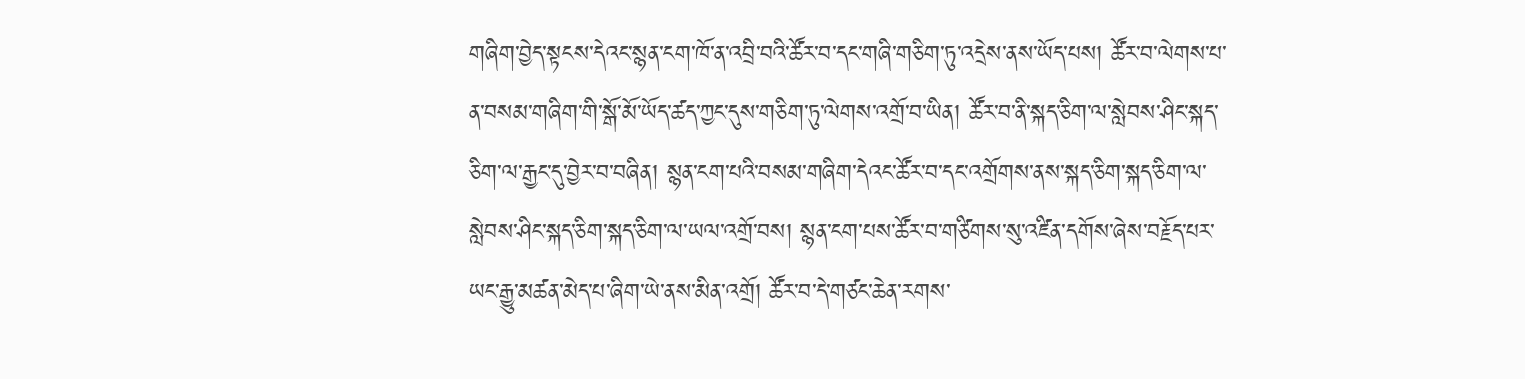གཞིག་བྱེད་སྟངས་དེའང་སྙན་ངག་ཁོ་ན་འབྲི་བའི་ཚོར་བ་དང་གཞི་གཅིག་ཏུ་འདྲེས་ནས་ཡོད་པས། ཚོར་བ་ལེགས་པ་ན་བསམ་གཞིག་གི་སྒོ་མོ་ཡོད་ཚད་ཀྱང་དུས་གཅིག་ཏུ་ལེགས་འགྲོ་བ་ཡིན། ཚོར་བ་ནི་སྐད་ཅིག་ལ་སླེབས་ཤིང་སྐད་ཅིག་ལ་རྒྱང་དུ་བྱེར་བ་བཞིན། སྙན་ངག་པའི་བསམ་གཞིག་དེའང་ཚོར་བ་དང་འགྲོགས་ནས་སྐད་ཅིག་སྐད་ཅིག་ལ་སླེབས་ཤིང་སྐད་ཅིག་སྐད་ཅིག་ལ་ཡལ་འགྲོ་བས། སྙན་ངག་པས་ཚོར་བ་གཙིགས་སུ་འཛིན་དགོས་ཞེས་བརྗོད་པར་ཡང་རྒྱུ་མཚན་མེད་པ་ཞིག་ཡེ་ནས་མིན་འགྲོ། ཚོར་བ་དེ་གཙང་ཆེན་རགས་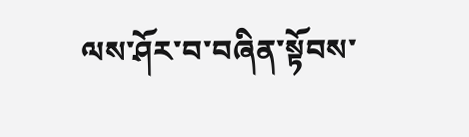ལས་ཤོར་བ་བཞིན་སྟོབས་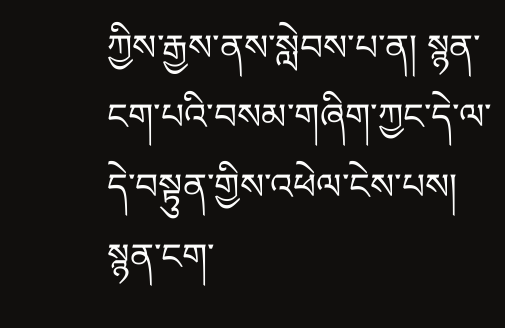ཀྱིས་རྒྱས་ནས་སླེབས་པ་ན། སྙན་ངག་པའི་བསམ་གཞིག་ཀྱང་དེ་ལ་དེ་བསྟུན་གྱིས་འཕེལ་ངེས་པས། སྙན་ངག་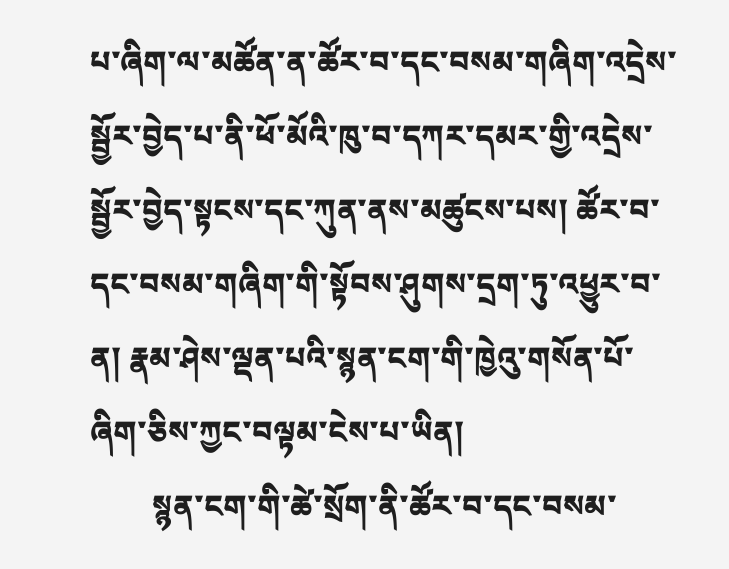པ་ཞིག་ལ་མཚོན་ན་ཚོར་བ་དང་བསམ་གཞིག་འདྲེས་སྦྱོར་བྱེད་པ་ནི་ཕོ་མོའི་ཁུ་བ་དཀར་དམར་གྱི་འདྲེས་སྦྱོར་བྱེད་སྟངས་དང་ཀུན་ནས་མཚུངས་པས། ཚོར་བ་དང་བསམ་གཞིག་གི་སྟོབས་ཤུགས་དྲག་ཏུ་འཕྱུར་བ་ན། རྣམ་ཤེས་ལྡན་པའི་སྙན་ངག་གི་ཁྱེའུ་གསོན་པོ་ཞིག་ཅིས་ཀྱང་བལྟམ་ངེས་པ་ཡིན།
        སྙན་ངག་གི་ཚེ་སྲོག་ནི་ཚོར་བ་དང་བསམ་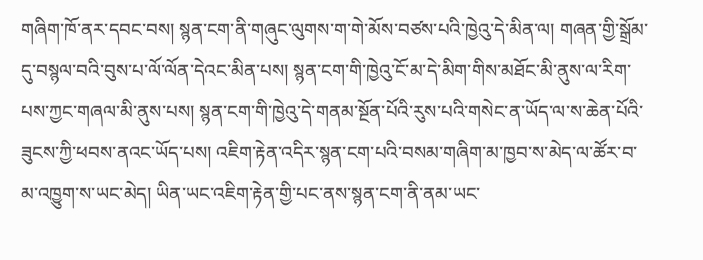གཞིག་ཁོ་ནར་དབང་བས། སྙན་ངག་ནི་གཞུང་ལུགས་ག་གེ་མོས་བཙས་པའི་ཁྱེའུ་དེ་མིན་ལ། གཞན་གྱི་སྒྲོམ་དུ་བསྙལ་བའི་བུས་པ་ལོ་ལོན་དེའང་མིན་པས། སྙན་ངག་གི་ཁྱེའུ་ངོ་མ་དེ་མིག་གིས་མཐོང་མི་ནུས་ལ་རིག་པས་ཀྱང་གཞལ་མི་ནུས་པས། སྙན་ངག་གི་ཁྱེའུ་དེ་གནམ་སྔོན་པོའི་རུས་པའི་གསེང་ན་ཡོད་ལ་ས་ཆེན་པོའི་ཟུངས་ཀྱི་ཕབས་ནའང་ཡོད་པས། འཇིག་རྟེན་འདིར་སྙན་ངག་པའི་བསམ་གཞིག་མ་ཁྱབ་ས་མེད་ལ་ཚོར་བ་མ་འཁྱུག་ས་ཡང་མེད། ཡིན་ཡང་འཇིག་རྟེན་གྱི་པང་ནས་སྙན་ངག་ནི་ནམ་ཡང་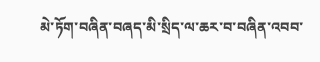མེ་ཏོག་བཞིན་བཞད་མི་སྲིད་ལ་ཆར་བ་བཞིན་འབབ་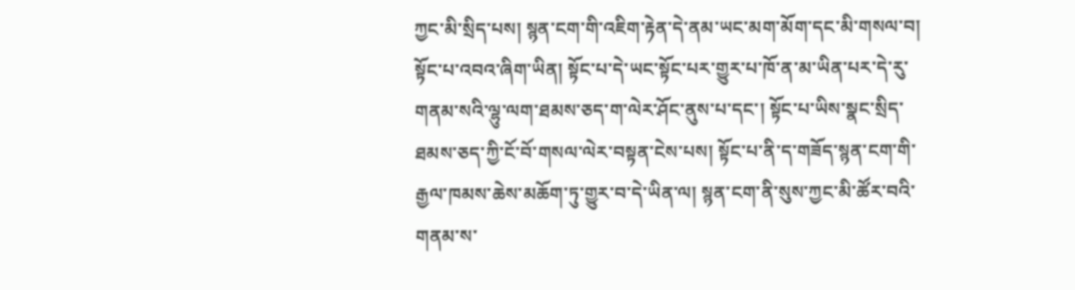ཀྱང་མི་སྲིད་པས། སྙན་ངག་གི་འཇིག་རྟེན་དེ་ནམ་ཡང་མག་མོག་དང་མི་གསལ་བ། སྟོང་པ་འབའ་ཞིག་ཡིན། སྟོང་པ་དེ་ཡང་སྟོང་པར་གྱུར་པ་ཁོ་ན་མ་ཡིན་པར་དེ་རུ་གནམ་སའི་ལྷུ་ལག་ཐམས་ཅད་ག་ལེར་ཤོང་ནུས་པ་དང་། སྟོང་པ་ཡིས་སྣང་སྲིད་ཐམས་ཅད་ཀྱི་ངོ་བོ་གསལ་ལེར་བསྟན་ངེས་པས། སྟོང་པ་ནི་ད་གཟོད་སྙན་ངག་གི་རྒྱལ་ཁམས་ཆེས་མཆོག་ཏུ་གྱུར་བ་དེ་ཡིན་ལ། སྙན་ངག་ནི་སུས་ཀྱང་མི་ཚོར་བའི་གནམ་ས་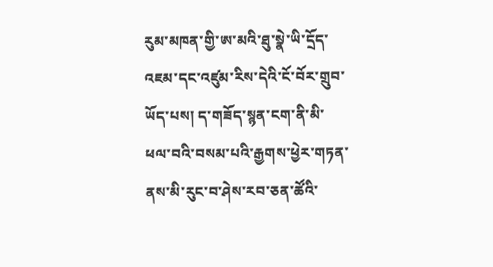རུམ་མཁན་གྱི་ཨ་མའི་ཐུ་སྣེ་ཡི་དྲོད་འཇམ་དང་འཛུམ་རིས་དེའི་ངོ་བོར་གྲུབ་ཡོད་པས། ད་གཟོད་སྙན་ངག་ནི་མི་ཕལ་བའི་བསམ་པའི་རྒྱགས་ཕྱེར་གཏན་ནས་མི་རུང་བ་ཤེས་རབ་ཅན་ཚོའི་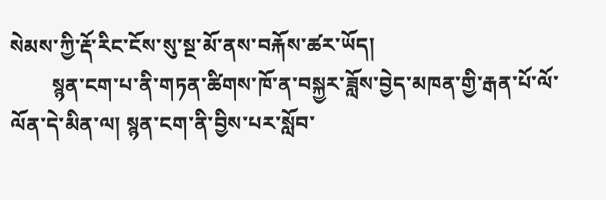སེམས་ཀྱི་རྡོ་རིང་ངོས་སུ་སྔ་མོ་ནས་བརྐོས་ཚར་ཡོད།
        སྙན་ངག་པ་ནི་གཏན་ཚིགས་ཁོ་ན་བསྐྱར་ཟློས་བྱེད་མཁན་གྱི་རྒན་པོ་ལོ་ལོན་དེ་མིན་ལ། སྙན་ངག་ནི་བྱིས་པར་སློབ་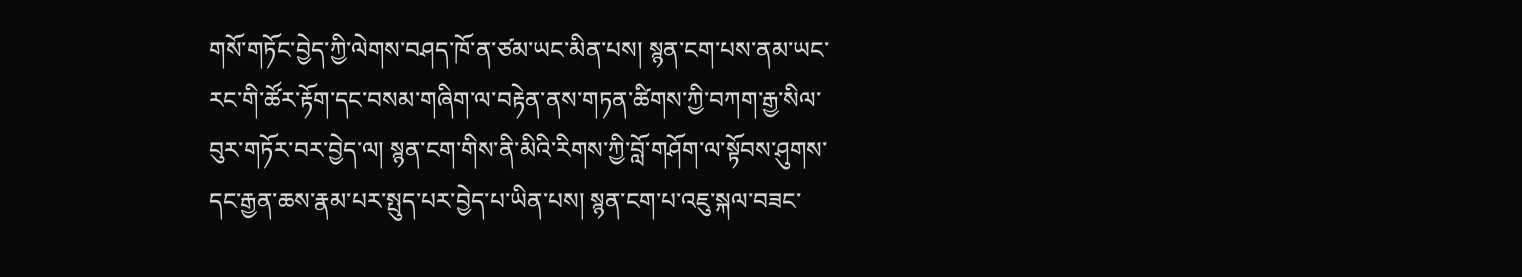གསོ་གཏོང་བྱེད་ཀྱི་ལེགས་བཤད་ཁོ་ན་ཙམ་ཡང་མིན་པས། སྙན་ངག་པས་ནམ་ཡང་རང་གི་ཚོར་རྟོག་དང་བསམ་གཞིག་ལ་བརྟེན་ནས་གཏན་ཚིགས་ཀྱི་བཀག་རྒྱ་སིལ་བུར་གཏོར་བར་བྱེད་ལ། སྙན་ངག་གིས་ནི་མིའི་རིགས་ཀྱི་བློ་གཤོག་ལ་སྟོབས་ཤུགས་དང་རྒྱན་ཆས་རྣམ་པར་སྤུད་པར་བྱེད་པ་ཡིན་པས། སྙན་ངག་པ་འཇུ་སྐལ་བཟང་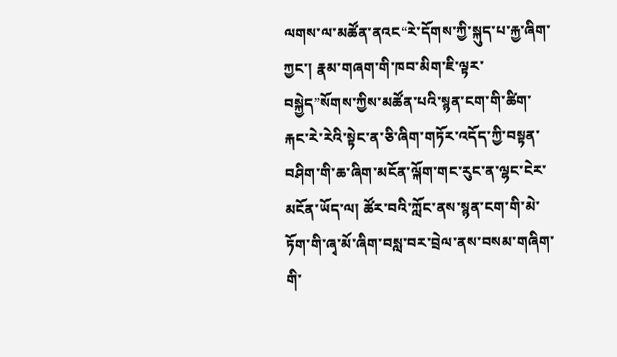ལགས་ལ་མཚོན་ནའང“རེ་དོགས་ཀྱི་སྐུད་པ་རྐྱ་ཞིག་ཀྱང་། རྣམ་གཞག་གི་ཁབ་མིག་ཇི་ལྟར་བསྐྱེད”སོགས་ཀྱིས་མཚོན་པའི་སྙན་ངག་གི་ཚིག་རྐང་རེ་རེའི་སྟེང་ན་ཅི་ཞིག་གཏོར་འདོད་ཀྱི་བསྟན་བཤིག་གི་ཆ་ཞིག་མངོན་ལྐོག་གང་རུང་ན་ལྷང་ངེར་མངོན་ཡོད་ལ། ཚོར་བའི་ཀློང་ནས་སྙན་ངག་གི་མེ་ཏོག་གི་ཞྭ་མོ་ཞིག་བསླ་བར་བྲེལ་ནས་བསམ་གཞིག་གི་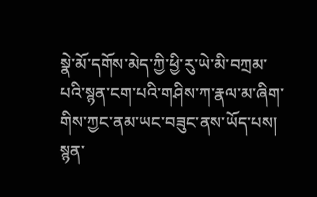སྣེ་མོ་དགོས་མེད་ཀྱི་ཕྱི་རུ་ཡེ་མི་བཀྲམ་པའི་སྙན་ངག་པའི་གཤིས་ཀ་རྣལ་མ་ཞིག་གིས་ཀྱང་ནམ་ཡང་བཟུང་ནས་ཡོད་པས། སྙན་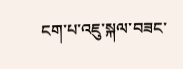ངག་པ་འཇུ་སྐལ་བཟང་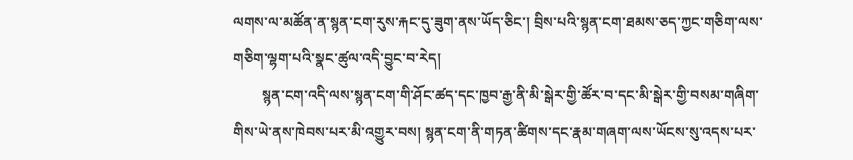ལགས་ལ་མཚོན་ན་སྙན་ངག་རུས་རྐང་དུ་ཟུག་ནས་ཡོད་ཅིང་། བྲིས་པའི་སྙན་ངག་ཐམས་ཅད་ཀྱང་གཅིག་ལས་གཅིག་ལྷག་པའི་སྣང་ཚུལ་འདི་བྱུང་བ་རེད།
        སྙན་ངག་འདི་ལས་སྙན་ངག་གི་ཤོང་ཚད་དང་ཁྱབ་རྒྱ་ནི་མི་སྒེར་གྱི་ཚོར་བ་དང་མི་སྒེར་གྱི་བསམ་གཞིག་གིས་ཡེ་ནས་ཁེབས་པར་མི་འགྱུར་བས། སྙན་ངག་ནི་གཏན་ཚིགས་དང་རྣམ་གཞག་ལས་ཡོངས་སུ་འདས་པར་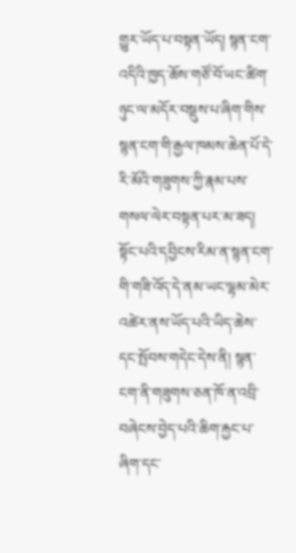གྱུར་ཡོད་པ་བསྟན་ཡོད། སྙན་ངག་འདིའི་ཁྱད་ཆོས་གཙོ་བོ་ཡང་ཚིག་ཉུང་ལ་མདོར་བསྡུས་པ་ཞིག་གིས་སྙན་ངག་གི་རྒྱལ་ཁམས་ཆེན་པོ་དེ་རི་མོའི་གཟུགས་ཀྱི་རྣམ་པས་གསལ་ལེར་བསྟན་པར་མ་ཟད། སྟོང་པའི་དབྱིངས་རིམ་ན་སྙན་ངག་གི་གཟི་འོད་དེ་ནམ་ཡང་ལྷམ་མེར་འཚེར་ནས་ཡོད་པའི་ཡིད་ཆེས་དང་སྤོབས་གདེང་དེས་ནི། སྙན་ངག་ནི་གཟུགས་ཅན་ཁོ་ན་འབྲི་བཞེངས་བྱེད་པའི་ཆིག་རྐྱང་པ་ཞིག་དང་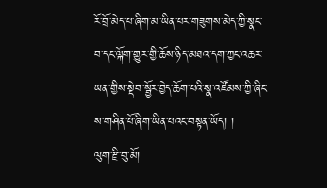རོ་བྲོ་མེད་པ་ཞིག་མ་ཡིན་པར་གཟུགས་མེད་ཀྱི་སྣང་བ་དང་ལྐོག་གྱུར་གྱི་ཆོས་ཉིད་མཐའ་དག་ཀྱང་འཆར་ཡན་གྱིས་སྡེབ་སྦྱོར་བྱེད་ཆོག་པའི་སྣ་འཛོམས་ཀྱི་ཞིང་ས་གཤིན་པོ་ཞིག་ཡིན་པའང་བསྟན་ཡོད། །
ལུག་རྫི་བུ་མོ།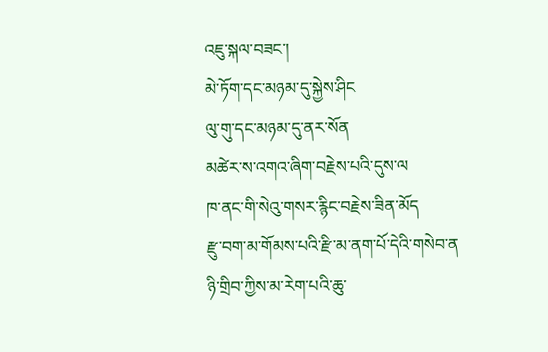འཇུ་སྐལ་བཟང་།
མེ་ཏོག་དང་མཉམ་དུ་སྐྱེས་ཤིང
ལུ་གུ་དང་མཉམ་དུ་ནར་སོན
མཚེར་ས་འགའ་ཞིག་བརྗེས་པའི་དུས་ལ
ཁ་ནང་གི་སེའུ་གསར་རྙིང་བརྗེས་ཟིན་མོད
རྫུ་བག་མ་གོམས་པའི་རྫི་མ་ནག་པོ་དེའི་གསེབ་ན
ཉི་གྲིབ་ཀྱིས་མ་རེག་པའི་ཆུ་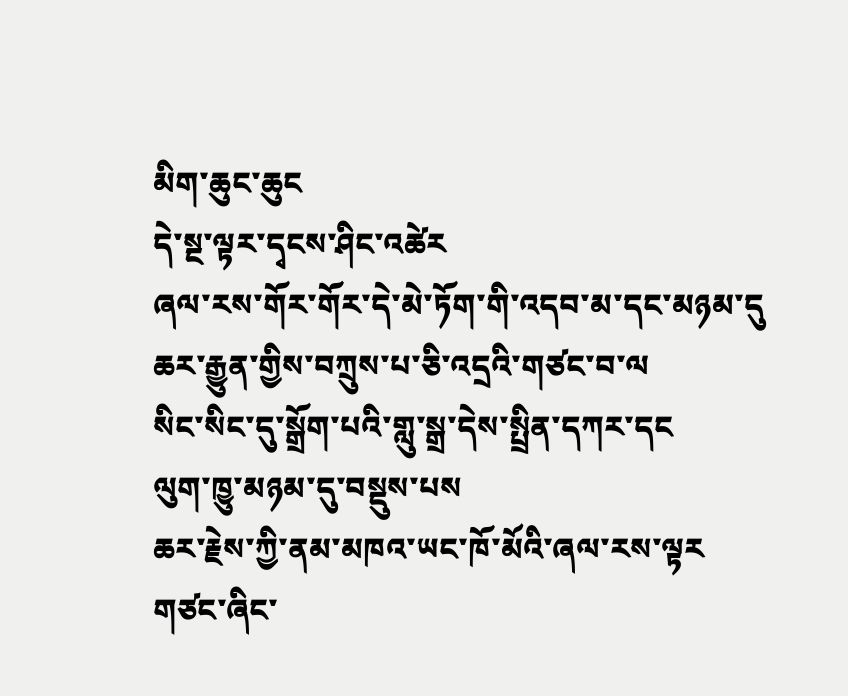མིག་ཆུང་ཆུང
དེ་སྔ་ལྟར་དྭངས་ཤིང་འཚེར
ཞལ་རས་གོར་གོར་དེ་མེ་ཏོག་གི་འདབ་མ་དང་མཉམ་དུ
ཆར་རྒྱུན་གྱིས་བཀྲུས་པ་ཅི་འདྲའི་གཙང་བ་ལ
སིང་སིང་དུ་སྒྲོག་པའི་གླུ་སྒྲ་དེས་སྤྲིན་དཀར་དང
ལུག་ཁྱུ་མཉམ་དུ་བསྡུས་པས
ཆར་རྗེས་ཀྱི་ནམ་མཁའ་ཡང་ཁོ་མོའི་ཞལ་རས་ལྟར
གཙང་ཞིང་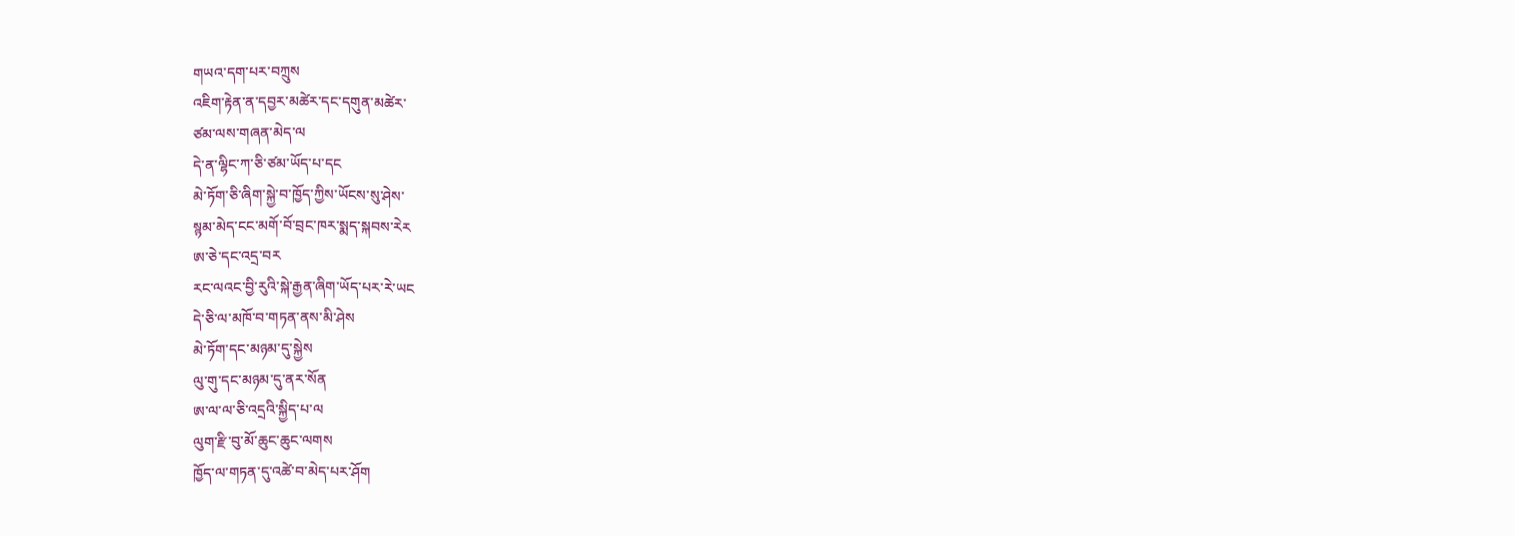གཡའ་དག་པར་བཀྲུས
འཇིག་རྟེན་ན་དབྱར་མཚེར་དང་དགུན་མཚེར་
ཙམ་ལས་གཞན་མེད་ལ
དེ་ན་ལྷིང་ཀ་ཅི་ཙམ་ཡོད་པ་དང
མེ་ཏོག་ཅི་ཞིག་སྐྱེ་བ་ཁྱོད་ཀྱིས་ཡོངས་སུ་ཤེས་
སྙམ་མེད་ངང་མགོ་བོ་བྲང་ཁར་སྨད་སྐབས་རེར
ཨ་ཅེ་དང་འདྲ་བར
རང་ལའང་བྱི་རུའི་སྐེ་རྒྱན་ཞིག་ཡོད་པར་རེ་ཡང
དེ་ཅི་ལ་མཁོ་བ་གཏན་ནས་མི་ཤེས
མེ་ཏོག་དང་མཉམ་དུ་སྐྱེས
ལུ་གུ་དང་མཉམ་དུ་ནར་སོན
ཨ་ལ་ལ་ཅི་འདྲའི་སྐྱིད་པ་ལ
ལུག་རྫི་བུ་མོ་ཆུང་ཆུང་ལགས
ཁྱོད་ལ་གཏན་དུ་འཚེ་བ་མེད་པར་ཤོག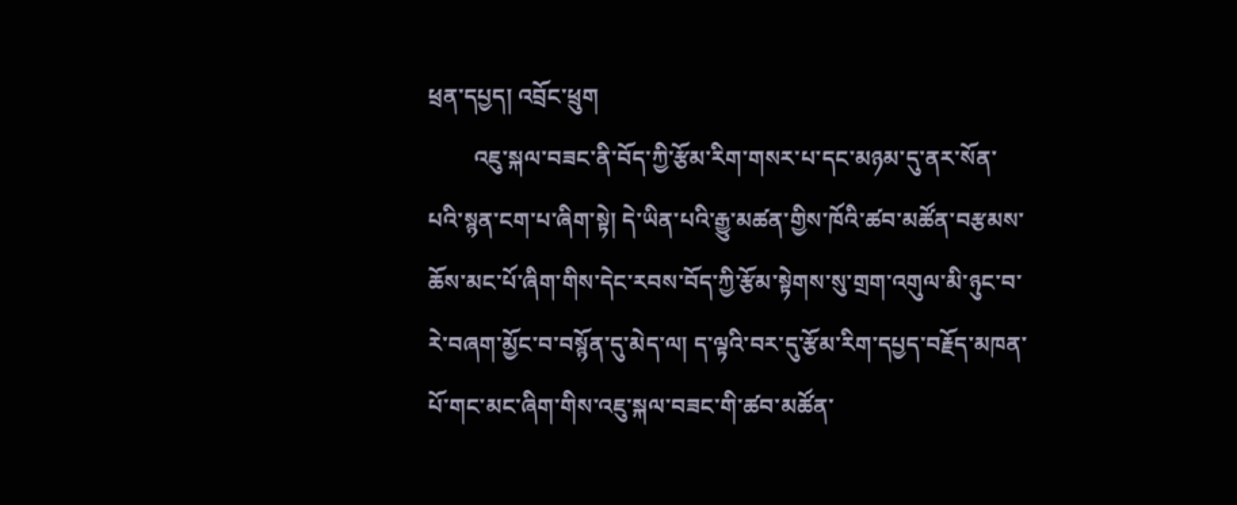ཕྲན་དཔྱད། འབྲོང་ཕྲུག
        འཇུ་སྐལ་བཟང་ནི་བོད་ཀྱི་རྩོམ་རིག་གསར་པ་དང་མཉམ་དུ་ནར་སོན་པའི་སྙན་ངག་པ་ཞིག་སྟེ། དེ་ཡིན་པའི་རྒྱུ་མཚན་གྱིས་ཁོའི་ཚབ་མཚོན་བརྩམས་ཆོས་མང་པོ་ཞིག་གིས་དེང་རབས་བོད་ཀྱི་རྩོམ་སྟེགས་སུ་གྲག་འགུལ་མི་ཉུང་བ་རེ་བཞག་མྱོང་བ་བསྙོན་དུ་མེད་ལ། ད་ལྟའི་བར་དུ་རྩོམ་རིག་དཔྱད་བརྗོད་མཁན་པོ་གང་མང་ཞིག་གིས་འཇུ་སྐལ་བཟང་གི་ཚབ་མཚོན་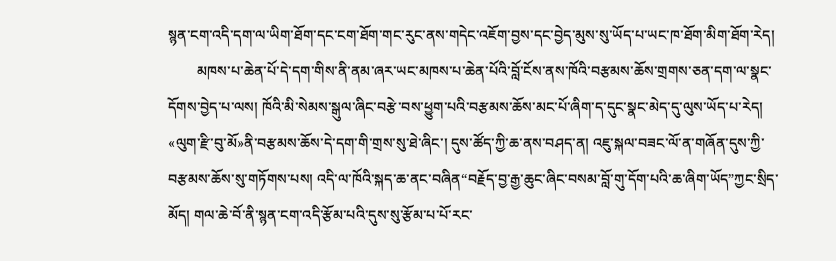སྙན་ངག་འདི་དག་ལ་ཡིག་ཐོག་དང་ངག་ཐོག་གང་རུང་ནས་གདེང་འཇོག་བྱས་དང་བྱེད་མུས་སུ་ཡོད་པ་ཡང་ཁ་ཐོག་མིག་ཐོག་རེད།
        མཁས་པ་ཆེན་པོ་དེ་དག་གིས་ནི་ནམ་ཞར་ཡང་མཁས་པ་ཆེན་པོའི་བློ་ངོས་ནས་ཁོའི་བརྩམས་ཆོས་གྲགས་ཅན་དག་ལ་སྣང་དོགས་བྱེད་པ་ལས། ཁོའི་མི་སེམས་སྒུལ་ཞིང་བརྩེ་བས་ཕྱུག་པའི་བརྩམས་ཆོས་མང་པོ་ཞིག་ད་དུང་སྣང་མེད་དུ་ལུས་ཡོད་པ་རེད། «ལུག་རྫི་བུ་མོ»ནི་བརྩམས་ཆོས་དེ་དག་གི་གྲས་སུ་ཐེ་ཞིང་། དུས་ཚོད་ཀྱི་ཆ་ནས་བཤད་ན། འཇུ་སྐལ་བཟང་ལོ་ན་གཞོན་དུས་ཀྱི་བརྩམས་ཆོས་སུ་གཏོགས་པས། འདི་ལ་ཁོའི་སྐད་ཆ་ནང་བཞིན“བརྗོད་བྱ་རྒྱ་ཆུང་ཞིང་བསམ་བློ་གུ་དོག་པའི་ཆ་ཞིག་ཡོད”ཀྱང་སྲིད་མོད། གལ་ཆེ་བོ་ནི་སྙན་ངག་འདི་རྩོམ་པའི་དུས་སུ་རྩོམ་པ་པོ་རང་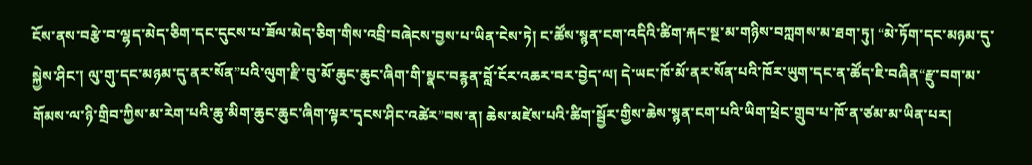ངོས་ནས་བརྩེ་བ་ལྷད་མེད་ཅིག་དང་དུངས་པ་ཟོལ་མེད་ཅིག་གིས་འབྲི་བཞེངས་བྱས་པ་ཡིན་ངེས་ཏེ། ང་ཚོས་སྙན་ངག་འདིའི་ཚིག་རྐང་སྔ་མ་གཉིས་བཀླགས་མ་ཐག་ཏུ། “མེ་ཏོག་དང་མཉམ་དུ་སྐྱེས་ཤིང་། ལུ་གུ་དང་མཉམ་དུ་ནར་སོན”པའི་ལུག་རྫི་བུ་མོ་ཆུང་ཆུང་ཞིག་གི་སྣང་བརྙན་བློ་ངོར་འཆར་བར་བྱེད་ལ། དེ་ཡང་ཁོ་མོ་ནར་སོན་པའི་ཁོར་ཡུག་དང་ན་ཚོད་ཇི་བཞིན“རྫུ་བག་མ་གོམས་ལ་ཉི་གྲིབ་ཀྱིས་མ་རེག་པའི་ཆུ་མིག་ཆུང་ཆུང་ཞིག་ལྟར་དྭངས་ཤིང་འཚེར”བས་ན། ཆེས་མཛེས་པའི་ཚིག་སྦྱོར་གྱིས་ཆེས་སྙན་ངག་པའི་ཡིག་ཕྲེང་གྲུབ་པ་ཁོ་ན་ཙམ་མ་ཡིན་པར།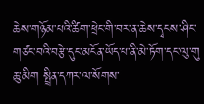ཆེས་གཉོམ་པའི་ཚིག་ཕྲེང་གི་བར་ན་ཆེས་དྭངས་ཤིང་གཙང་བའི་བརྩེ་དུང་མངོན་ཡོད་པ་ནི་མེ་ཏོག་དང་ལུ་གུ ཆུ་མིག སྤྲིན་དཀར་ལ་སོགས་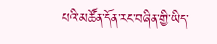པའི་མཚོན་དོན་རང་བཞིན་གྱི་ཡིད་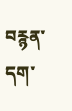བརྙན་དག་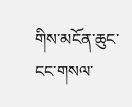གིས་མངོན་ཆུང་ངང་གསལ་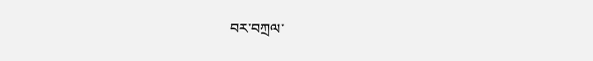བར་བཀྲལ་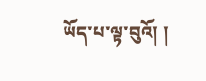ཡོད་པ་ལྟ་བུའོ། །